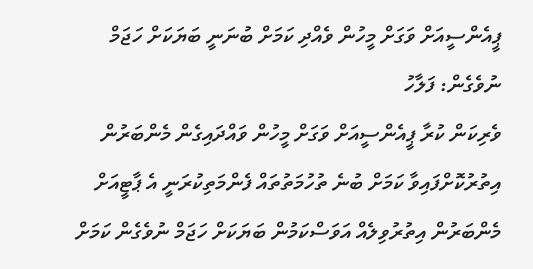ޕީއެންސީއަށް ވަގަށް މީހުން ވެއްދި ކަމަށް ބުނަނީ ބަޔަކަށް ހަޖަމް ނުވެގެން: ފަލާހު
ވެރިކަން ކުރާ ޕީއެންސީއަށް ވަގަށް މީހުން ވައްދައިގެން މެންބަރުން އިތުރުކޮށްފައިވާ ކަމަށް ބުނެ ތުހުމަތުތައް ފެންމަތިކުރަނީ އެ ޕާޓީއަށް މެންބަރުން އިތުރުވިލެއް އަވަސްކަމުން ބަޔަކަށް ހަޖަމް ނުވެގެން ކަމަށް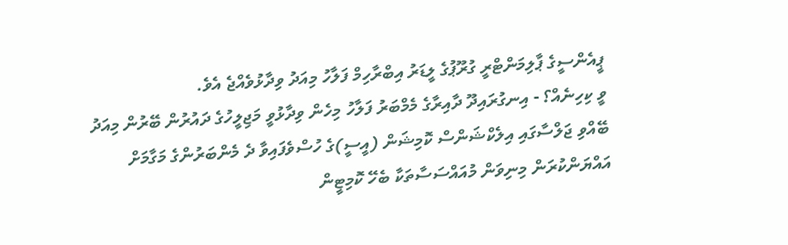ޕީއެންސީގެ ޕާލިމަންޓްރީ ގުރޫޕުގެ ލީޑަރު އިބްރާހިމް ފަލާހު މިއަދު ވިދާޅުވެއްޖެ އެވެ.
ވީ ކިހިނެއް؟ - އިނގުރައިދޫ ދާއިރާގެ މެމްބަރު ފަލާހު މިހެން ވިދާޅުވީ މަޖިލީހުގެ ދައުރުން ބޭރުން މިއަދު ބޭއްވި ޖަލްސާގައި އިލެކްޝަންސް ކޮމިޝަން (އީސީ)ގެ ހުސްވެފައިވާ ދެ މެންބަރުންގެ މަގާމަށް އައްޔަންކުރަން މިނިވަން މުއައްސަސާތަކާ ބެހޭ ކޮމިޓީން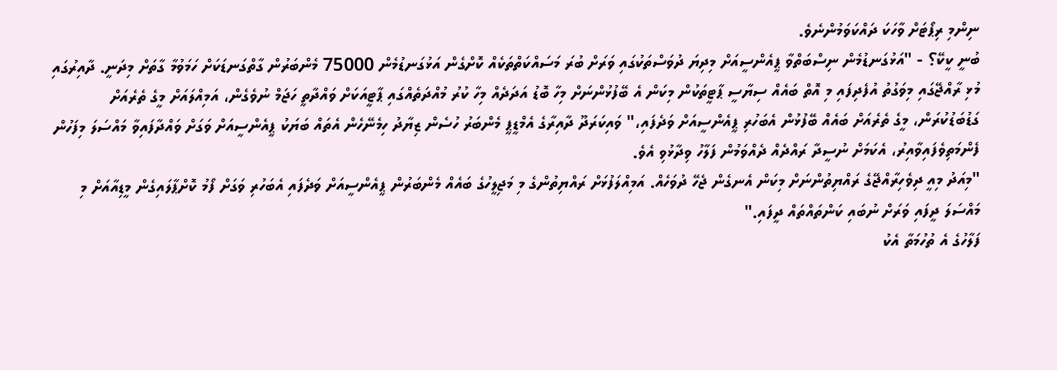ނިންމި ރިޕޯޓަށް ވާހަކަ ދައްކަވަމުންނެވެ.
ބުނީ ކީކޭ؟ - "އަޅުގަނޑުމެން ނިސްބަތްވާ ޕީއެންސީއަށް މިދިޔަ ދުވަސްތަކުގައި ވަރަށް ބުރަ މަސައްކަތްތަކެއް ކޮށްގެން އަޅުގަނޑުމެން 75000 މެންބަރުން ގާތްގަނޑަކަށް ހަމަވުމާ ގާތަށް މިދަނީ. ދާއިރުގައި މުޅި ރާއްޖޭގައި މިވަގުތު އުފެދިފައި މި އޮތް ބައެއް ސިޔާސީ ޕާޓީތަކުން މިކަން އެ ބޭފުޅުންނަށް މިހާ ބޮޑު އަދަދެއް މިހާ ކުރު މުއްދަތެއްގައި ޕާޓީއަކަށް ވައްދާތީ ހަޖަމް ނުވެގެން، އަމިއްލައަށް މީގެ ތެރެއަށް ގަޑުބަޑުކުރަން، މީގެ ތެރެއަށް ބައެއް ބޭފުޅުން އެބަހުރި ޕީއެންސީއަށް ވަދެފައި،" ވައިކަރަދޫ ދާއިރާގެ އެމްޑީޕީ މެންބަރު ހުސެން ޒިޔާދު ހިމެނޭހެން އެތައް ބަޔަކު ޕީއެންސީއަށް ވަގަށް ވައްދާފައިވާ މައްސަލަ މިފަހުން ފެންމަތިވެފައިވާއިރު، އެކަމަށް ނުސީދާ ރައްދެއް ދެއްވަމުން ފަލާހު ވިދާޅުވި އެވެ.
"މިއަދު މިއީ ދިވެހިރާއްޖޭގެ ރައްޔިތުންނަށް މިކަން އެނގެން ޖެހޭ ދުވަހެއް. އަމިއްލަފުޅަށް ރައްޔިތުންގެ މި މަޖިލީހުގެ ބައެއް މެންބަރުން ޕީއެންސީއަށް ވަދެފައި އެބަހުރި ވަގަށް ފޯމު ކޮށްޕާލައިގެން މީޑިއާއަށް މި މައްސަލަ ދީފައި ވަރަށް ނުބައި ކަންތައްތައް ދީފައި."
ފަލާހުގެ އެ ތުހުމަތާ އެކު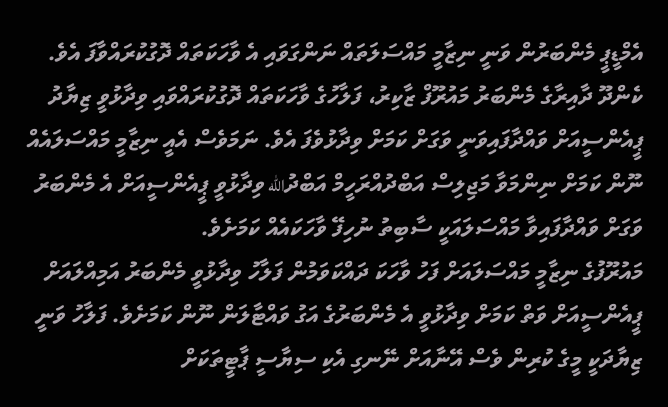އެމްޑީޕީ މެންބަރުން ވަނީ ނިޒާމީ މައްސަލަތައް ނަންގަވައި އެ ވާހަކަތައް ދޮގުކުރައްވާފަ އެވެ.
ކެންދޫ ދާއިރާގެ މެންބަރު މައުރޫފް ޒާކިރު، ފަލާހުގެ ވާހަކަތައް ދޮގުކުރައްވައި ވިދާޅުވީ ޒިޔާދު ޕީއެންސީއަށް ވައްދާފައިވަނީ ވަގަށް ކަމަށް ވިދާޅުވެފަ އެވެ. ނަމަވެސް އެއީ ނިޒާމީ މައްސަލައެއް ނޫން ކަމަށް ނިންމަވާ މަޖިލިސް އަބްދުއްރަހީމް އަބްދުالله ވިދާޅުވީ ޕީއެންސީއަށް އެ މެންބަރު ވަގަށް ވައްދާފައިވާ މައްސަލައަކީ ސާބިތު ނުހިފޭ ވާހަކައެއް ކަމަށެވެ.
މައުރޫފުގެ ނިޒާމީ މައްސަލައަށް ފަހު ވާހަކަ ދައްކަވަމުން ފަލާހު ވިދާޅުވީ މެންބަރު އަމިއްލައަށް ޕީއެންސީއަށް ވަތް ކަމަށް ވިދާޅުވީ އެ މެންބަރުގެ އަގު ވައްޓާލަން ނޫން ކަމަށެވެ. ފަލާހު ވަނީ ޒިޔާދަކީ މީގެ ކުރިން ވެސް އޭނާއަށް ނޭނގި އެކި ސިޔާސީ ޕާޓީތަކަށް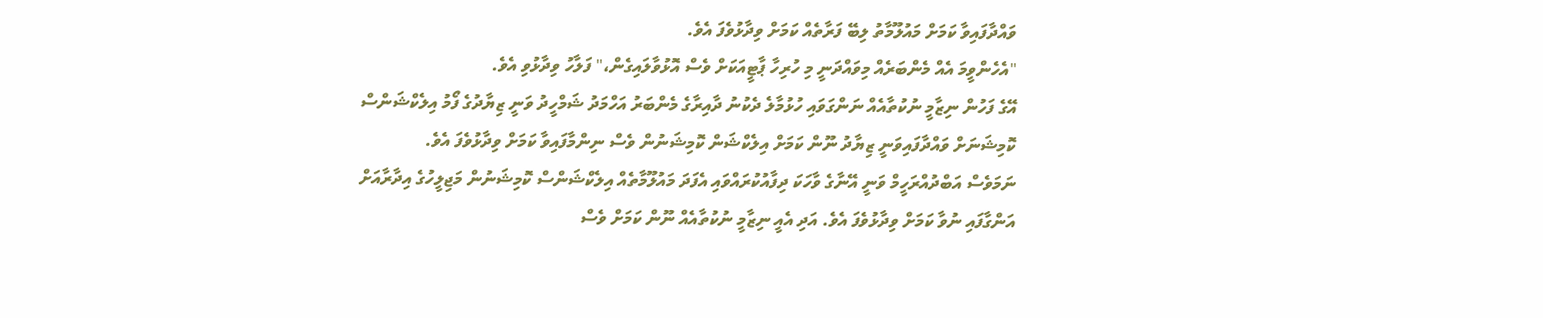ވައްދާފައިވާ ކަމަށް މައުލޫމާތު ލިބޭ ފަރާތެއް ކަމަށް ވިދާޅުވެފަ އެވެ.
"އެހެންވީމަ އެއް މެންބަރެއް މިވައްދަނީ މި ހުރިހާ ޕާޓީއަކަށް ވެސް އޮޅުވާލައިގެން،" ފަލާހު ވިދާޅުވި އެވެ.
އޭގެ ފަހުން ނިޒާމީ ނުކުތާއެއް ނަންގަވައި ހުޅުމާލެ ދެކުނު ދާއިރާގެ މެންބަރު އަހްމަދު ޝަމްހީދު ވަނީ ޒިޔާދުގެ ފޯމު އިލެކްޝަންސް ކޮމިޝަނަށް ވައްދާފައިވަނީ ޒިޔާދު ނޫން ކަމަށް އިލެކްޝަން ކޮމިޝަނުން ވެސް ނިންމާފައިވާ ކަމަށް ވިދާޅުވެފަ އެވެ.
ނަމަވެސް އަބްދުއްރަހީމް ވަނީ އޭނާގެ ވާހަކަ ދިފާއުކުރައްވައި އެފަދަ މައުލޫމާތެއް އިލެކްޝަންސް ކޮމިޝަނުން މަޖިލީހުގެ އިދާރާއަށް އަންގާފައި ނުވާ ކަމަށް ވިދާޅުވެފަ އެވެ. އަދި އެއީ ނިޒާމީ ނުކުތާއެއް ނޫން ކަމަށް ވެސް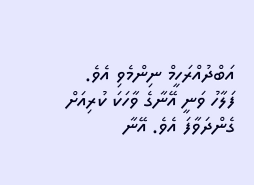އަބްދުއްރަހީމް ނިންމެވި އެވެ.
ފަލާހު ވަނީ އޭނާގެ ވާހަކަ ކުރިއަށް ގެންދަވާފަ އެވެ. އޭނާ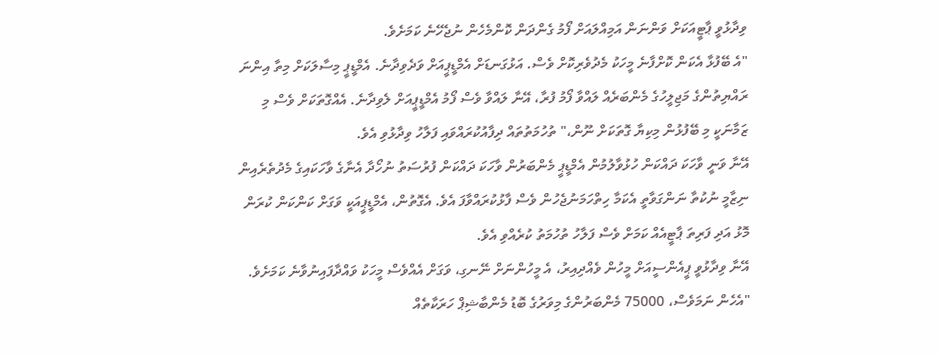ވިދާޅުވީ ޕާޓީއަކަށް ވަންނަން އަމިއްލައަށް ފޯމު ގެންދަން ކޮންމެހެން ނުޖެހޭނެ ކަމަށެވެ.
"އެ ބޭފުޅާ އެކަން ކޮށްފާނެ މީހަކު މެދުވެރިކޮށް ވެސް. އަޅުގަނޑަށް އެމްޑީޕީއަށް ވަދެވިދާނެ. އެމްޑީޕީ މިސާލަކަށް މިތާ އިންނަ ރައްޔިތުންގެ މަޖިލީހުގެ މެންބަރެއް ލައްވާ ފޯމު ފުރާ، އޭނާ ލައްވާ ވެސް ފޯމު އެމްޑީޕީއަށް ލެވިދާނެ. އެއްގޮތަކަށް ވެސް މި ޒަމާނަކީ މި ބޭފުޅުން މިކިޔާ ގޮތަކަށް ނޫން،" ތުހުމަތުތައް ދިފާއުކުރައްވައި ފަލާހު ވިދާޅުވި އެވެ.
އޭނާ ވަނީ ވާހަކަ ދައްކަން ހުޅުވާލުމުން އެމްޑީޕީ މެންބަރުން ވާހަކަ ދައްކަން ފުރުސަތު ނުހޯދާ އެނާގެ ވާހަކައިގެ މެދުތެރެއިން ނިޒާމީ ނުކުތާ ނަންގަވާތީ އެކަމާ ހިތްހަމަނުޖެހުން ވެސް ފާޅުކުރައްވާފަ އެވެ. އެގޮތުން، އެމްޑީޕީއަކީ ވަގަށް ކަންކަން ކުރަން މޮޅު އަދި ފަރިތަ ޕާޓީއެއް ކަމަށް ވެސް ފަލާހު ތުހުމަތު ކުރެއްވި އެވެ.
އޭނާ ވިދާޅުވީ ޕީއެންސީއަށް މީހުން ވެއްދިއިރު، އެ މީހުންނަށް ނޭނގި، ވަގަށް އެއްވެސް މީހަކު ވައްދާފައިނުވާނެ ކަމަށެވެ.
"އެހެން ނަމަވެސް، 75000 މެންބަރުންގެ މިވަރުގެ ބޮޑު މެންބާޝިޕް ހަރަކާތެއް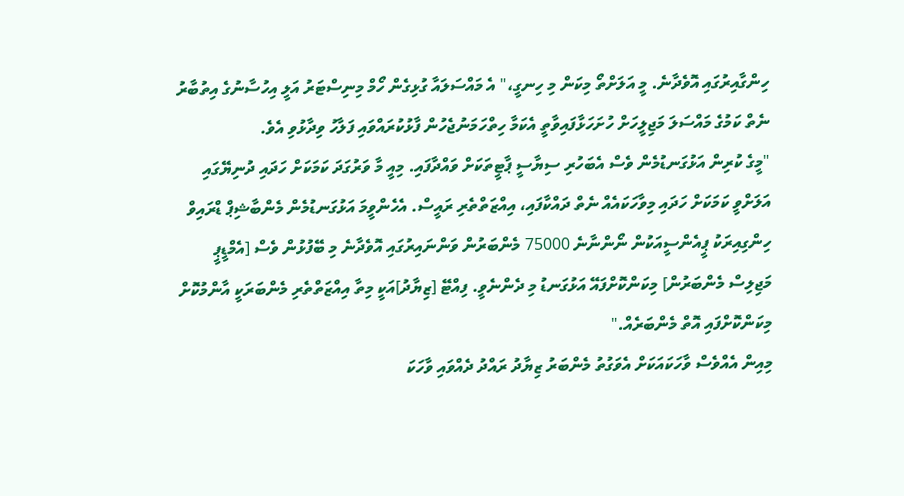ހިންގާއިރުގައި އޮވެދާނެ. މީ އަލަށްތޯ މިކަން މި ހިނގީ،" އެ މައްސަލައާ ގުޅިގެން ހޯމް މިނިސްޓަރު އަލީ އިހުސާނުގެ އިތުބާރު ނެތް ކަމުގެ މައްސަލަ މަޖިލީހަށް ހުށަހަޅާފައިވާތީ އެކަމާ ހިތްހަމަނުޖެހުން ފާޅުކުރައްވައި ފަލާހު ވިދާޅުވި އެވެ.
"މީގެ ކުރިން އަޅުގަނޑުމެން ވެސް އެބަހުރި ސިޔާސީ ޕާޓީތަކަށް ވައްދާފައި. މިއީ މާ ވަރުގަދަ ކަމަކަށް ހަދައި ދުނިޔޭގައި އަލަށްވީ ކަމަކަށް ހަދައި މިވާހަކައެއް ނެތް ދައްކާފައި، އިއްޒަތްތެރި ރައީސް. އެހެންވީމަ އަޅުގަނޑުމެން މެންބާޝިޕް ޑްރައިވް ހިންގިއިރަކު ޕީއެންސީއަކުން ނޯންނާނެ 75000 މެންބަރުން ވަންނައިރުގައި އޮވެދާނެ މި ބޭފުޅުން ވެސް [އެމްޑީޕީ މަޖިލިސް މެންބަރުން] މިކަންކޮށްފައޭ އަޅުގަނޑު މި ދެންނެވީ. ފިއްޓޭ [ޒިޔާދު]އަކީ މިތާ އިއްޒަތްތެރި މެންބަރަކީ އާންމުކޮށް މިކަންކޮށްފައި އޮތް މެންބަރެއް."
މިއިން އެއްވެސް ވާހަކައަކަށް އެވަގުތު މެންބަރު ޒިޔާދު ރައްދު ދެއްވައި ވާހަކަ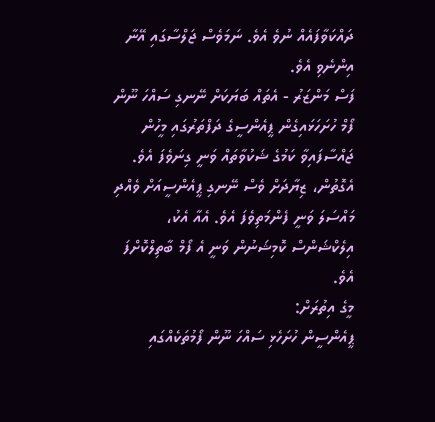ދައްކަވާފައެއް ނުވެ އެވެ. ނަމަވެސް ޖަލްސާގައި އޭނާ އިންނެވި އެވެ.
ފަސް މަންޒަރު - އެތައް ބަޔަކަށް ނޭނގި ސައްހަ ނޫން ފޯމް ހުށަހަޅައިގެން ޕީއެންސީގެ ދަފްތަރުގައި މީހުން ޖައްސާފައިވާ ކަމުގެ ޝަކުވާތައް ވަނީ ގިނަވެފަ އެވެ. އެގޮތުން، ޒިޔާދަށް ވެސް ނޭނގި ޕީއެންސީއަށް ވެއްދި މައްސަލަ ވަނީ ފެންމަތިވެފަ އެވެ. އެއާ އެކު، އިލެކްޝަންސް ކޮމިޝަނުން ވަނީ އެ ފޯމް ބާތިލްކޮށްފަ އެވެ.
މީގެ އިތުރަށް:
ޕީއެންސީން ހުށަހެޅި ސައްހަ ނޫން ފޯމުތަކެއްގައި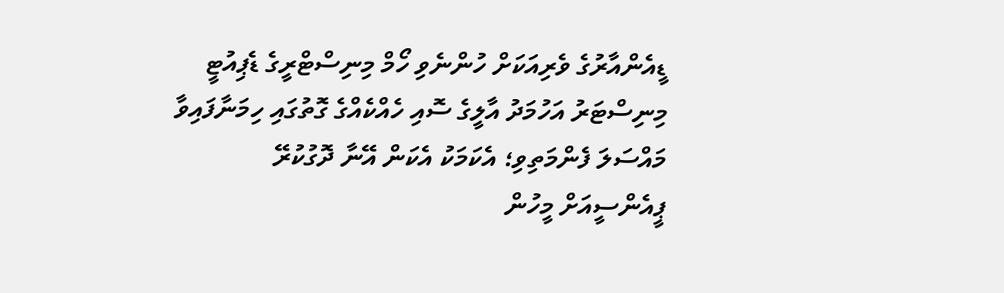ޑީއެންއާރުގެ ވެރިއަކަށް ހުންނެވި ހޯމް މިނިސްޓްރީގެ ޑެޕިއުޓީ މިނިސްޓަރު އަހުމަދު އާލީގެ ސޮއި ހެއްކެއްގެ ގޮތުގައި ހިމަނާފައިވާ މައްސަލަ ފެންމަތިވި؛ އެކަމަކު އެކަން އޭނާ ދޮގުކުރޭ
ޕީއެންސީއަށް މީހުން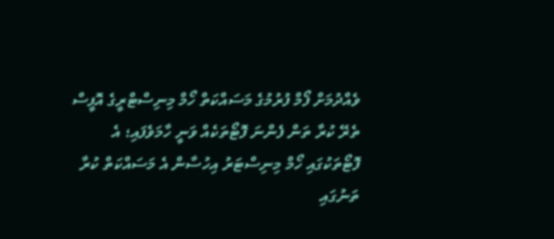ވެއްދުމަށް ފޯމް ފުރުމުގެ މަސައްކަތް ހޯމް މިނިސްޓްރީގެ އޮފީސް ތެރޭ ކުރާ ތަން ފެންނަ ފޮޓޯތަކެއް ވަނީ ހާމަވެފައި؛ އެ ފޮޓޯތަކުގައި ހޯމް މިނިސްޓަރު އިހުސާން އެ މަސައްކަތް ކުރާ ތަނުގައި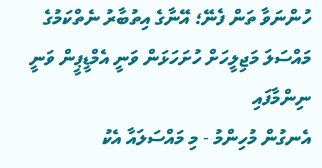ހުންނަވާ ތަން ފެނޭ؛ އޭނާގެ އިތުބާރު ނެތްކަމުގެ މައްސަލަ މަޖިލީހަށް ހުށަހަޅަން ވަނީ އެމްޑީޕީން ވަނީ ނިންމާފައި
އެނގުން މުހިންމު - މި މައްސަލައާ އެކު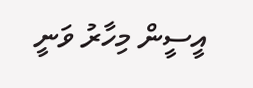އީސީން މިހާރު ވަނީ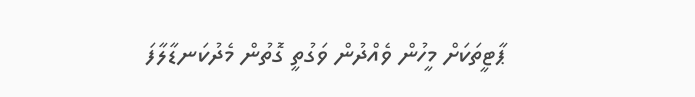ޕާޓީތަކަށް މީހުން ވެއްދުން ވަގުތީ ގޮތުން މެދުކަނޑާލާފަ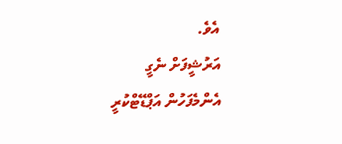އެވެ.
އަރުޝީފަށް ނެގީ
އެންމެފަހުން އަޕްޑޭޓްކުރީ